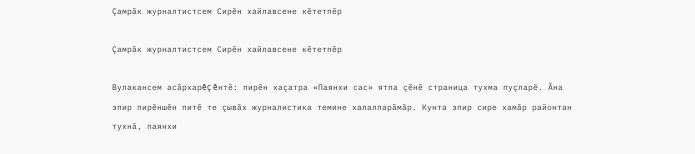Çамрăк журналтистсем Сирĕн хайлавсене кĕтетпĕр

Çамрăк журналтистсем Сирĕн хайлавсене кĕтетпĕр

Вулакансем асăрхарĕç ĕнтĕ: пирĕн хаçатра «Паянхи сас» ятпа çĕнĕ страница тухма пуçларĕ. Ăна эпир пирĕншĕн питĕ те çывăх журналистика темине халалларăмăр. Кунта эпир сире хамăр районтан тухнă, паянхи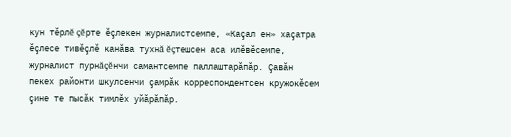кун тĕрлĕ çĕрте ĕçлекен журналистсемпе, «Каçал ен» хаçатра ĕçлесе тивĕçлĕ канăва тухнă ĕçтешсен аса илĕвĕсемпе, журналист пурнăçĕнчи самантсемпе паллаштарăпăр. Çавăн пекех районти шкулсенчи çамрăк корреспондентсен кружокĕсем çине те пысăк тимлĕх уйăрăпăр.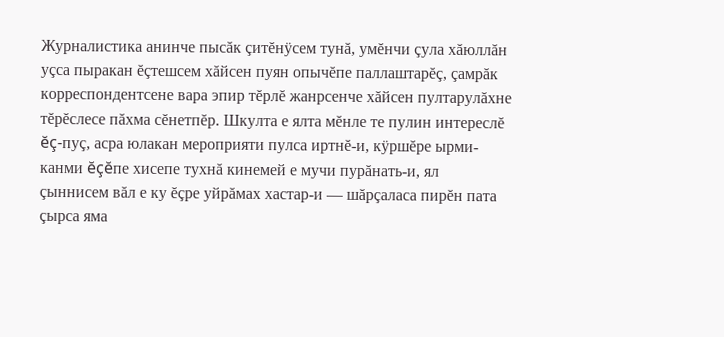Журналистика анинче пысăк çитĕнÿсем тунă, умĕнчи çула хăюллăн уçса пыракан ĕçтешсем хăйсен пуян опычĕпе паллаштарĕç, çамрăк корреспондентсене вара эпир тĕрлĕ жанрсенче хăйсен пултарулăхне тĕрĕслесе пăхма сĕнетпĕр. Шкулта е ялта мĕнле те пулин интереслĕ ĕç-пуç, асра юлакан мероприяти пулса иртнĕ-и, кÿршĕре ырми-канми ĕçĕпе хисепе тухнă кинемей е мучи пурăнать-и, ял çыннисем вăл е ку ĕçре уйрăмах хастар-и — шăрçаласа пирĕн пата çырса яма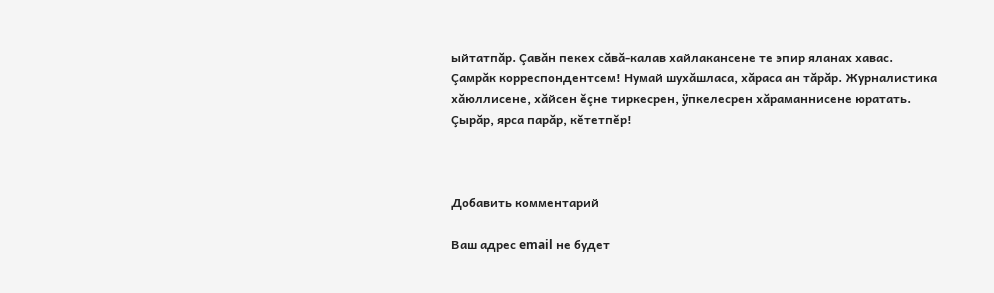ыйтатпăр. Çавăн пекех сăвă-калав хайлакансене те эпир яланах хавас.
Çамрăк корреспондентсем! Нумай шухăшласа, хăраса ан тăрăр. Журналистика хăюллисене, хăйсен ĕçне тиркесрен, ÿпкелесрен хăраманнисене юратать. Çырăр, ярса парăр, кĕтетпĕр!



Добавить комментарий

Ваш адрес email не будет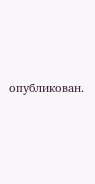опубликован.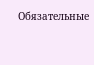Обязательные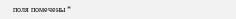поля помечены *